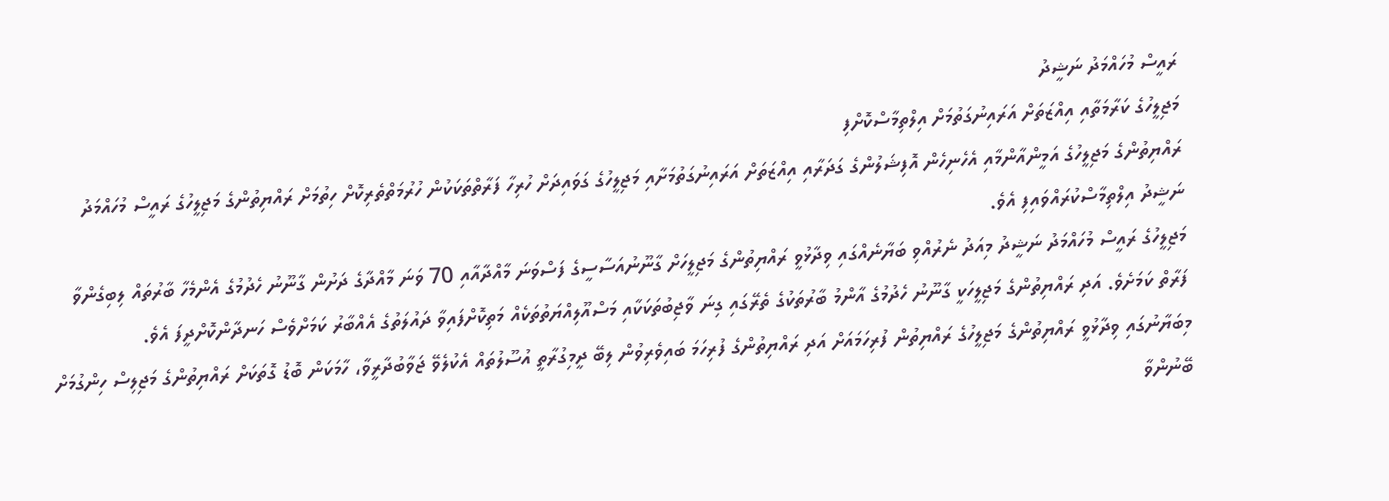ރައީސް މުހައްމަދު ނަޝީދު
މަޖިލީހުގެ ކަރާމަތާއި އިއްޒަތަށް އަރައިނުގަތުމަށް އިލްތިމާސްކޮށްފި
ރައްޔިތުންގެ މަޖިލީހުގެ އަމީންއާންމާއި އެހެނިހެން އޮފިޝަލުންގެ ގަދަރާއި އިއްޒަތަށް އަރައިނުގަތުމަށާއި މަޖިލީހުގެ ގަވައިދަށް ހުރިހާ ފަރާތްތަކަކުން ހުރުމަތްތެރިކޮށް ހިތުމަށް ރައްޔިތުންގެ މަޖިލީހުގެ ރައީސް މުހައްމަދު ނަޝީދު އިލްތިމާސްކުރައްވައިފި އެވެ.
މަޖިލީހުގެ ރައީސް މުހައްމަދު ނަޝީދު މިއަދު ނެރުއްވި ބަޔާނެއްގައި ވިދާޅުވީ ރައްޔިތުންގެ މަޖިލީހަށް ގާނޫނުއަސާސީގެ ފަސްވަނަ މާއްދާއާއި 70 ވަނަ މާއްދާގެ ދަށުން ގާނޫނު ހެދުމުގެ އެންމެހާ ބާރުތައް ލިބިގެންވާ ފަރާތް ކަމަށެވެ. އަދި ރައްޔިތުންގެ މަޖިލީހަކީ ގާނޫނު ހެދުމުގެ އާންމު ބާރުތަކުގެ ތެރޭގައި ގިނަ ވާޖިބުތަކަކާއި މަސްއޫލިއްޔަތުތަކެއް މަތިކޮށްފައިވާ ދައުލަތުގެ އެއްބާރު ކަމަށްވެސް ހަނދާންކޮށްދީފަ އެވެ.
މިބަޔާނުގައި ވިދާޅުވީ ރައްޔިތުންގެ މަޖިލީހުގެ ރައްޔިތުން ފުރިހަމައަށް އަދި ރައްޔިތުންގެ ފުރިހަމަ ބައިވެރިވުން ލިބޭ ދީމިގުރާތީ އުސޫލުތައް އެކުލެވޭ ޖަވާބުދާރީވާ، ހާމަކަން ބޮޑު ގޮތަކަށް ރައްޔިތުންގެ މަޖިލިސް ހިންގުމަށް ބޭނުންވާ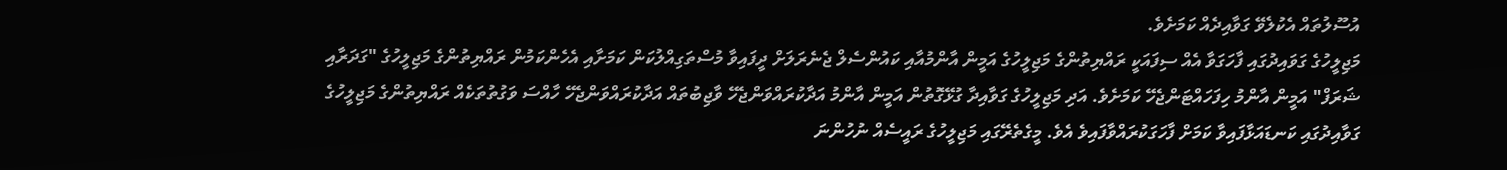އުސޫލުތައް އެކުލެވޭ ގަވާއިދެއް ކަމަށެވެ.
މަޖިލީހުގެ ގަވައިދުގައި ފާހަގަވާ އެއް ސިފައަކީ ރައްޔިތުންގެ މަޖިލީހުގެ އަމީން އާންމުއާއި ކައުންސެލް ޖެނެރަލަށް ދީފައިވާ މުސްތަގިއްލުކަން ކަމަށާއި އެހެންކަމުން ރައްޔިތުންގެ މަޖިލީހުގެ "ގަދަރާއި ޝަރަފް" އަމީން އާންމު ހިފަހައްޓަންޖެހޭ ކަމަށެވެ. އަދި މަޖިލީހުގެ ގަވާއިދާ ގުޅޭގޮތުން އަމީން އާންމު އަދާކުރައްވަންޖެހޭ ވާޖިބުތައް އަދާކުރައްވަންޖެހޭ ހާއްސަ ވަގުތުތަކެއް ރައްޔިތުންގެ މަޖިލީހުގެ ގަވާއިދުގައި ކަނޑައަޅާފައިވާ ކަމަށް ފާހަގަކުރައްވާފައިވެ އެވެ. މީގެތެރޭގައި މަޖިލީހުގެ ރައީސެއް ނުހުންނަ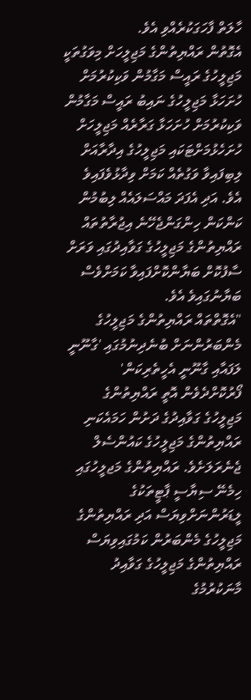ހާލަތް ފާހަގަކުރެއްވި އެވެ.
އެގޮތުން ރައްޔިތުންގެ މަޖިލީހަށް މިވަގުތަކީ މަޖިލީހުގެ ރައީސް މަގާމުން ވަކިކުރުމަށް ހުށަހަޅާ މަޖިލީހުގެ ނައިބު ރައީސް މަގާމުން ވަކިކުރުމަށް ހުށަހަޅާ ގަރާރެއް މަޖިލީހަށް ހުށަހެޅުމަށްޓަކައި މަޖިލީހުގެ އިދާރާއަށް ލިބިފައިވާ ވަގުތެއް ކަމަށް ވިދާޅުވެފައިވެ އެވެ. އަދި އެފަދަ މައްސަލައެއް ލިބުމުން ކަންކަން ހިންގަންޖެހޭނެ އިޖުރާތުތައް ރައްޔިތުންގެ މަޖިލީހުގެ ގަވާއިދުގައި ވަރަށް ސާފުކޮށް ބަޔާންކޮށްފައިވާ ކަމަށްވެސް ބަޔާނުގައިވެ އެވެ.
"އެގޮތްތައް ރައްޔިތުންގެ މަޖިލީހުގެ މެންބަރުންނަށް ބުނެދިނުމުގައި 'ގާނޫނީ ލަފައާއި ގާނޫނީ އެހީތެރިކަން' ފޯރުކޮށްދެވެން އޮތީ ރައްޔިތުންގެ މަޖިލީހުގެ ގަވާއިދުގެ ދަށުން ހަމައެކަނި ރައްޔިތުންގެ މަޖިލީހުގެ ކައުންސެލް ޖެނެރަލަށެވެ. ރައްޔިތުންގެ މަޖލީހުގައި ހިމެނޭ ސިޔާސީ ޕާޓީތަކުގެ ލީޑަރުންނަށްވިޔަސް އަދި ރައްޔިތުންގެ މަޖިލީހުގެ މެންބަރުން ކަމުގައިވިޔަސް ރައްޔިތުންގެ މަޖިލީހުގެ ގަވާއިދު މާނަކުރުމުގެ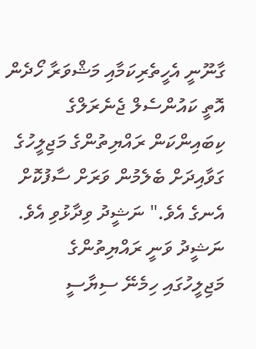ގާނޫނީ އެހީތެރިކަމާއި މަޝްވަރާ ހޯދެން އޮތީ ކައުންސެލް ޖެނެރަލްގެ ކިބައިންކަން ރައްޔިތުންގެ މަޖިލީހުގެ ގަވާއިދަށް ބެލެމުން ވަރަށް ސާފުކޮށް އެނގެ އެވެ." ނަޝީދު ވިދާޅުވި އެވެ.
ނަޝީދު ވަނީ ރައްޔިތުންގެ މަޖިލީހުގައި ހިމެނޭ ސިޔާސީ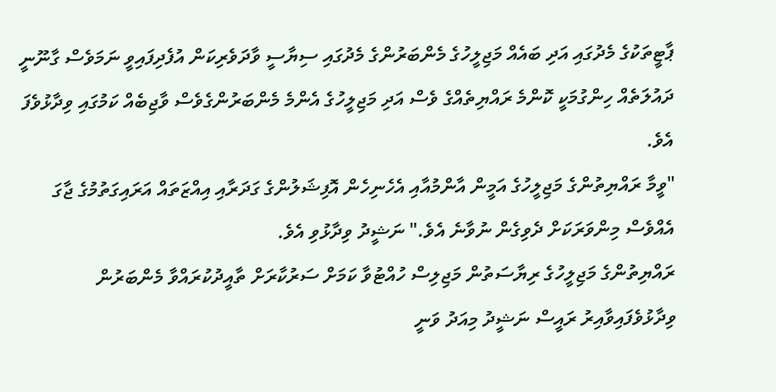ޕާޓީތަކުގެ މެދުގައި އަދި ބައެއް މަޖިލީހުގެ މެންބަރުންގެ މެދުގައި ސިޔާސީ ވާދަވެރިކަން އުފެދިފައިވީ ނަމަވެސް ގާނޫނީ ދައުލަތެއް ހިންގުމަކީ ކޮންމެ ރައްޔިތެއްގެ ވެސް އަދި މަޖިލީހުގެ އެންމެ މެންބަރުންގެވެސް ވާޖިބެއް ކަމުގައި ވިދާޅުވެފަ އެވެ.
"ވީމާ ރައްޔިތުންގެ މަޖިލީހުގެ އަމީން އާންމުއާއި އެހެނިހެން އޮފިޝަލުންގެ ގަދަރާއި އިއްޒަތައް އަރައިގަތުމުގެ ޖާގަ އެއްވެސް މިންވަރަކަށް ދެވިގެން ނުވާނެ އެވެ." ނަޝީދު ވިދާޅުވި އެވެ.
ރައްޔިތުންގެ މަޖިލީހުގެ ރިޔާސަތުން މަޖިލިސް ހުއްޓުވާ ކަމަށް ސަރުކާރަށް ތާއީދުކުރައްވާ މެންބަރުން ވިދާޅުވެފައިވާއިރު ރައީސް ނަޝީދު މިއަދު ވަނީ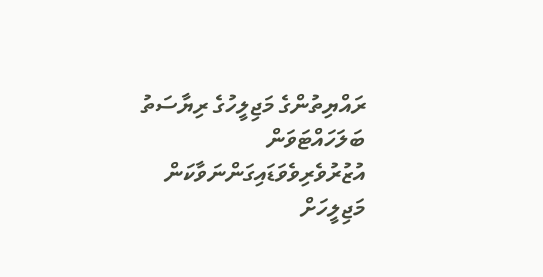ރައްޔިތުންގެ މަޖިލީހުގެ ރިޔާސަތު ބަލަހައްޓަވަން އުޒުރުވެރިވެވަޑައިގަންނަވާކަން މަޖިލީހަށް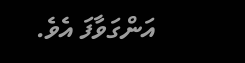އަންގަވާފަ އެވެ.